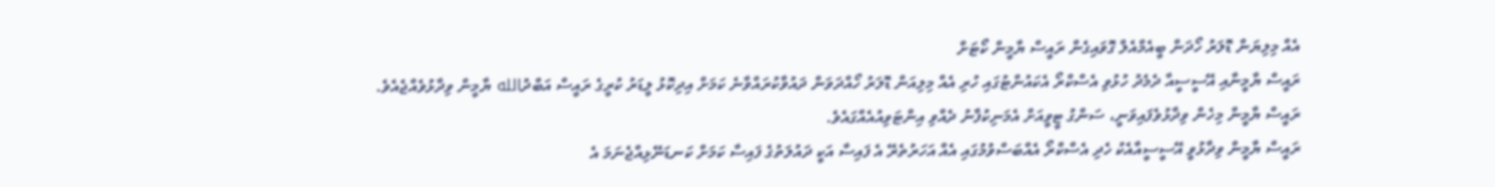އެއް މިލިޔަން ޑޮލަރު ހޯދަން ބީއެމްއެލް ގޮވައިގެން ރައީސް ޔާމީން ކޯޓަށް
ރައީސް ޔާމީނާއި އޭސީސީއާ ދެމެދު ހުޅުވި އެސްކްރޯ އެކައުންޓުގައި ހުރި އެއް މިލިއަން ޑޮލަރު ހޯއްދަވަން ދައުވާކުރައްވާނެ ކަމަށް އިދިކޮޅު ލީޑަރު ކުރީގެ ރައީސް އަބްދުالله ޔާމީން ވިދާޅުވެއްޖެއެވެ.
ރައީސް ޔާމީން މިހެން ވިދާޅުވެފައިވަނީ، ސަންގު ޓީވީއަށް އެމަނިކުފާނު ދެއްވި އިންޓަވިއުއެއްގައެވެ.
ރައީސް ޔާމީން ވިދާޅުވީ އޭސީސީއާއެކު ހެދި އެސްކްރޯ އެއްބަސްވުމުގައި އެއް އަހަރުތެރޭ އެ ފައިސާ އަކީ ދައުލަތުގެ ފައިސާ ކަމަށް ކަނޑަނޭޅިއްޖެނަމަ އެ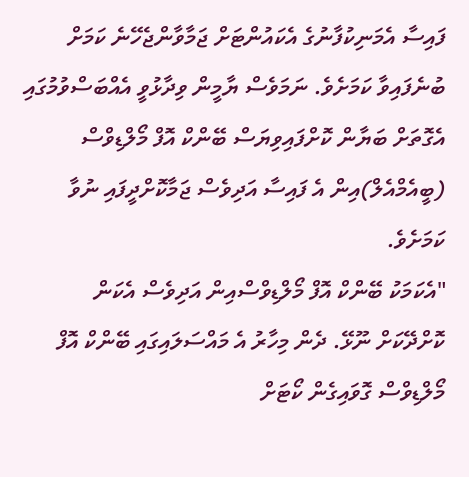ފައިސާ އެމަނިކުފާނުގެ އެކައުންޓަށް ޖަމާވާންޖެހޭނެ ކަމަށް ބުނެފައިވާ ކަމަށެވެ. ނަމަވެސް ޔާމީން ވިދާޅުވީ އެއްބަސްވުމުގައި އެގޮތަށް ބަޔާން ކޮށްފައިވިޔަސް ބޭންކް އޮފް މޯލްޑިވްސް (ބީއެމްއެލް)އިން އެ ފައިސާ އަދިވެސް ޖަމާކޮށްދީފައި ނުވާ ކަމަށެވެ.
"އެކަމަކު ބޭންކް އޮފް މޯލްޑިވްސްއިން އަދިވެސް އެކަން ކޮށްދޭކަށް ނޫޅޭ. ދެން މިހާރު އެ މައްސަލައިގައި ބޭންކް އޮފް މޯލްޑިވްސް ގޮވައިގެން ކޯޓަށް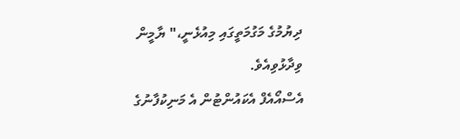ދިޔުމުގެ މަގުމަތީގައި މިއުޅެނީ،" ޔާމީން ވިދާޅުވިއެވެ.
އެސްއޯއެފް އެކައުންޓުން އެ މަނިކުފާނުގެ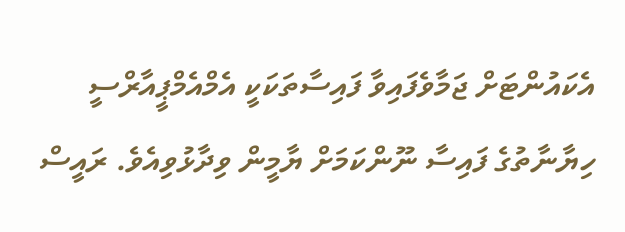އެކައުންޓަށް ޖަމާވެފައިވާ ފައިސާތަކަކީ އެމްއެމްޕީއާރްސީ ހިޔާނާތުގެ ފައިސާ ނޫންކަމަށް ޔާމީން ވިދާޅުވިއެވެ. ރައީސް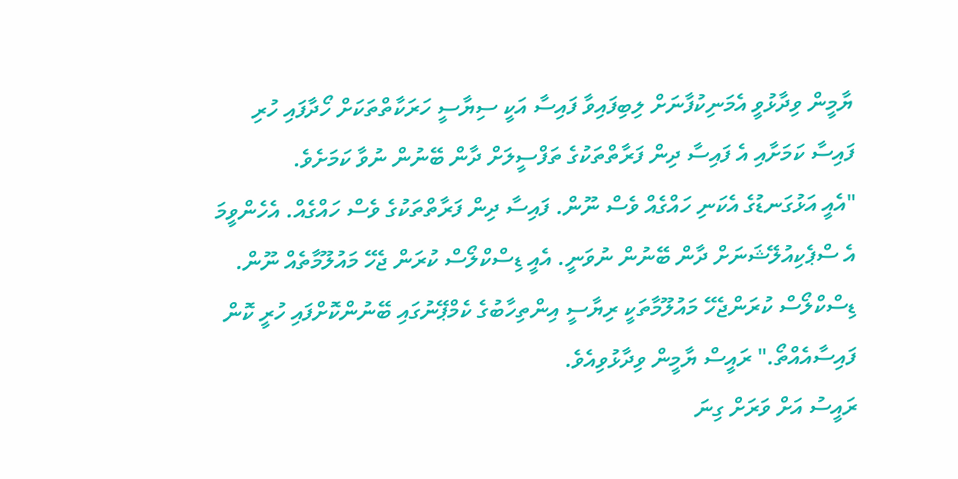ޔާމީން ވިދާޅުވީ އެމަނިކުފާނަށް ލިބިފައިވާ ފައިސާ އަކީ ސިޔާސީ ހަރަކާތްތަކަށް ހޯދާފައި ހުރި ފައިސާ ކަމަށާއި އެ ފައިސާ ދިން ފަރާތްތަކުގެ ތަފްސީލަށް ދާން ބޭނުން ނުވާ ކަމަށެވެ.
"އެއީ އަޅުގަނޑުގެ އެކަނި ހައްގެއް ވެސް ނޫން. ފައިސާ ދިން ފަރާތްތަކުގެ ވެސް ހައްގެއް. އެހެންވީމަ އެ ސްޕެކިއުލޭޝަނަށް ދާން ބޭނުން ނުވަނީ. އެއީ ޑިސްކްލޯސް ކުރަން ޖެހޭ މައުލޫމާތެއް ނޫން. ޑިސްކްލޯސް ކުރަންޖެހޭ މައުލޫމާތަކީ ރިޔާސީ އިންތިހާބުގެ ކެމްޕޭނުގައި ބޭނުންކޮށްފައި ހުރީ ކޮން ފައިސާއެއްތޯ." ރައީސް ޔާމީން ވިދާޅުވިއެވެ.
ރައީސު އަށް ވަރަށް ގިނަ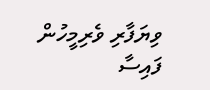ވިޔަފާރި ވެރިމީހުން ފައިސާ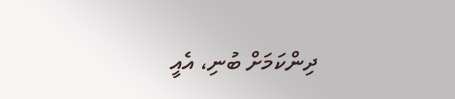ދިންކަމަށް ބުނި، އެއީ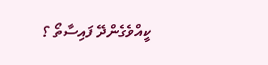ކީއްވެގެންދޭ ފައިސާތޯ ؟